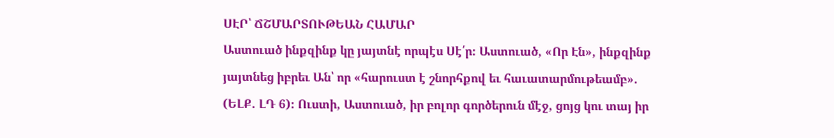ՍԷՐ՝ ՃՇՄԱՐՏՈՒԹԵԱՆ ՀԱՄԱՐ
Աստուած ինքզինք կը յայտնէ որպէս Սէ՛ր։ Աստուած, «Որ Էն», ինքզինք յայտնեց իբրեւ Ան՝ որ «հարուստ է շնորհքով եւ հաւատարմութեամբ». (ԵԼՔ. ԼԴ 6)։ Ուստի, Աստուած, իր բոլոր գործերուն մէջ, ցոյց կու տայ իր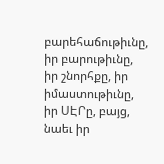բարեհաճութիւնը, իր բարութիւնը, իր շնորհքը, իր իմաստութիւնը, իր ՍԷՐը, բայց, նաեւ իր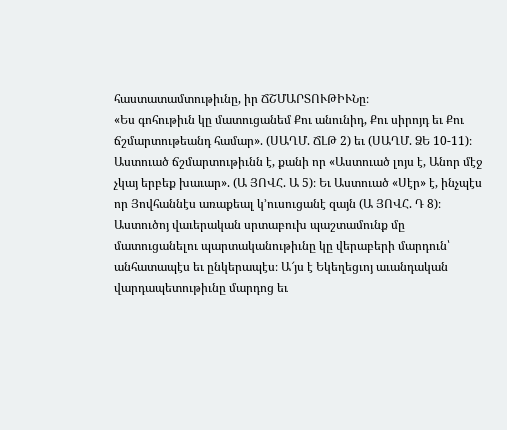հաստատամտութիւնը, իր ՃՇՄԱՐՏՈՒԹԻՒՆը։
«Ես գոհութիւն կը մատուցանեմ Քու անունիդ, Քու սիրոյդ եւ Քու ճշմարտութեանդ համար». (ՍԱՂՄ. ՃԼԹ 2) եւ (ՍԱՂՄ. ՁԵ 10-11)։ Աստուած ճշմարտութիւնն է, քանի որ «Աստուած լոյս է, Անոր մէջ չկայ երբեք խաւար». (Ա ՅՈՎՀ. Ա 5)։ Եւ Աստուած «Սէր» է, ինչպէս որ Յովհաննէս առաքեալ կ՚ուսուցանէ զայն (Ա ՅՈՎՀ. Դ 8)։
Աստուծոյ վաւերական սրտաբուխ պաշտամունք մը մատուցանելու պարտականութիւնը կը վերաբերի մարդուն՝ անհատապէս եւ ընկերապէս։ Ա՜յս է Եկեղեցւոյ աւանդական վարդապետութիւնը մարդոց եւ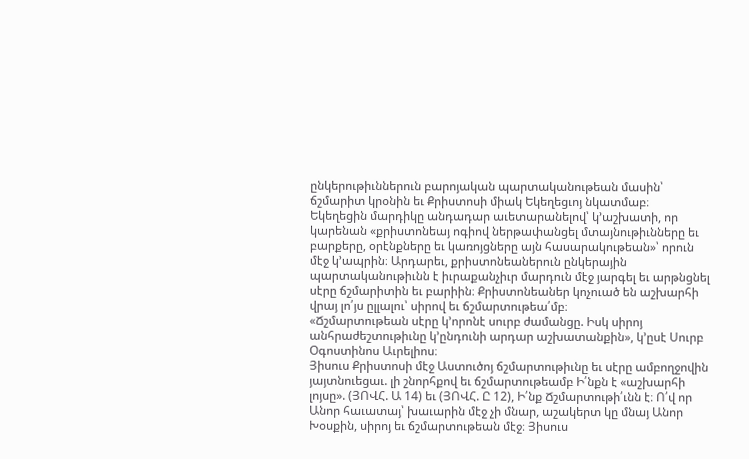ընկերութիւններուն բարոյական պարտականութեան մասին՝ ճշմարիտ կրօնին եւ Քրիստոսի միակ Եկեղեցւոյ նկատմաբ։
Եկեղեցին մարդիկը անդադար աւետարանելով՝ կ՚աշխատի, որ կարենան «քրիստոնեայ ոգիով ներթափանցել մտայնութիւնները եւ բարքերը, օրէնքները եւ կառոյցները այն հասարակութեան»՝ որուն մէջ կ՚ապրին։ Արդարեւ, քրիստոնեաներուն ընկերային պարտականութիւնն է իւրաքանչիւր մարդուն մէջ յարգել եւ արթնցնել սէրը ճշմարիտին եւ բարիին։ Քրիստոնեաներ կոչուած են աշխարհի վրայ լո՛յս ըլլալու՝ սիրով եւ ճշմարտութեա՛մբ։
«Ճշմարտութեան սէրը կ՚որոնէ սուրբ ժամանցը. Իսկ սիրոյ անհրաժեշտութիւնը կ՚ընդունի արդար աշխատանքին», կ՚ըսէ Սուրբ Օգոստինոս Աւրելիոս։
Յիսուս Քրիստոսի մէջ Աստուծոյ ճշմարտութիւնը եւ սէրը ամբողջովին յայտնուեցաւ. լի շնորհքով եւ ճշմարտութեամբ Ի՛նքն է «աշխարհի լոյսը». (ՅՈՎՀ. Ա 14) եւ (ՅՈՎՀ. Ը 12), Ի՛նք Ճշմարտութի՛ւնն է։ Ո՛վ որ Անոր հաւատայ՝ խաւարին մէջ չի մնար, աշակերտ կը մնայ Անոր Խօսքին, սիրոյ եւ ճշմարտութեան մէջ։ Յիսուս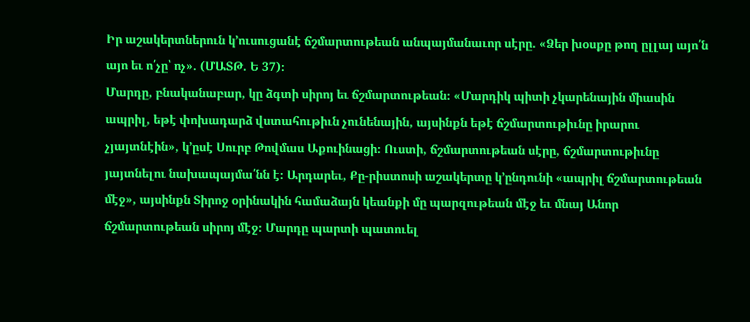Իր աշակերտներուն կ՚ուսուցանէ ճշմարտութեան անպայմանաւոր սէրը. «Ձեր խօսքը թող ըլլայ այո՛ն այո եւ ո՛չը՝ ոչ». (ՄԱՏԹ. Ե 37)։
Մարդը, բնականաբար, կը ձգտի սիրոյ եւ ճշմարտութեան։ «Մարդիկ պիտի չկարենային միասին ապրիլ, եթէ փոխադարձ վստահութիւն չունենային, այսինքն եթէ ճշմարտութիւնը իրարու չյայտնէին», կ՚ըսէ Սուրբ Թովմաս Աքուինացի։ Ուստի, ճշմարտութեան սէրը, ճշմարտութիւնը յայտնելու նախապայմա՛նն է։ Արդարեւ, Քը-րիստոսի աշակերտը կ՚ընդունի «ապրիլ ճշմարտութեան մէջ», այսինքն Տիրոջ օրինակին համաձայն կեանքի մը պարզութեան մէջ եւ մնայ Անոր ճշմարտութեան սիրոյ մէջ։ Մարդը պարտի պատուել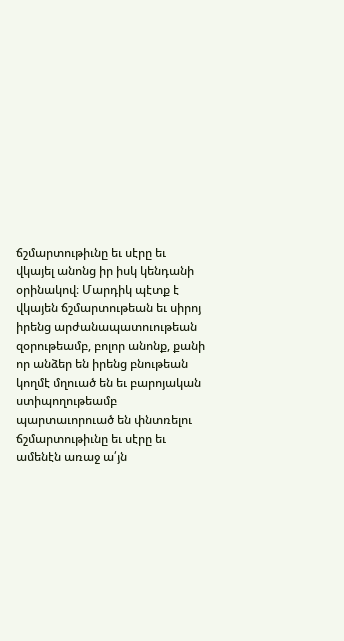ճշմարտութիւնը եւ սէրը եւ վկայել անոնց իր իսկ կենդանի օրինակով։ Մարդիկ պէտք է վկայեն ճշմարտութեան եւ սիրոյ իրենց արժանապատուութեան զօրութեամբ, բոլոր անոնք, քանի որ անձեր են իրենց բնութեան կողմէ մղուած են եւ բարոյական ստիպողութեամբ պարտաւորուած են փնտռելու ճշմարտութիւնը եւ սէրը եւ ամենէն առաջ ա՛յն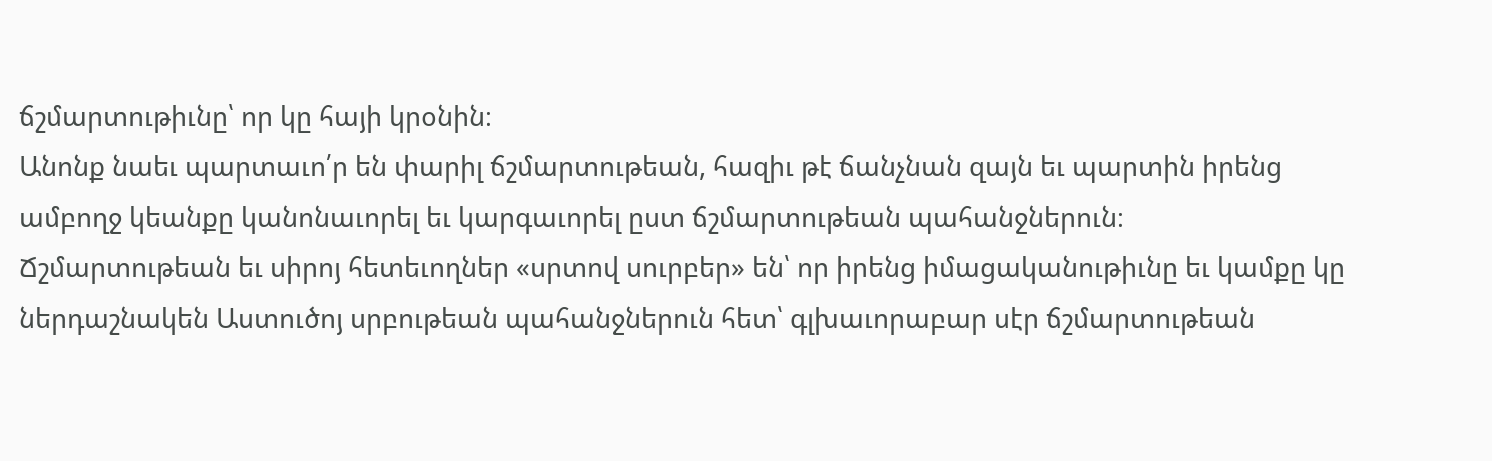ճշմարտութիւնը՝ որ կը հայի կրօնին։
Անոնք նաեւ պարտաւո՛ր են փարիլ ճշմարտութեան, հազիւ թէ ճանչնան զայն եւ պարտին իրենց ամբողջ կեանքը կանոնաւորել եւ կարգաւորել ըստ ճշմարտութեան պահանջներուն։
Ճշմարտութեան եւ սիրոյ հետեւողներ «սրտով սուրբեր» են՝ որ իրենց իմացականութիւնը եւ կամքը կը ներդաշնակեն Աստուծոյ սրբութեան պահանջներուն հետ՝ գլխաւորաբար սէր ճշմարտութեան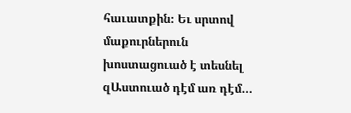հաւատքին։ Եւ սրտով մաքուրներուն խոստացուած է տեսնել զԱստուած դէմ առ դէմ…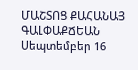ՄԱՇՏՈՑ ՔԱՀԱՆԱՅ ԳԱԼՓԱՔՃԵԱՆ
Սեպտեմբեր 16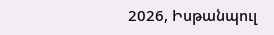2026, Իսթանպուլ